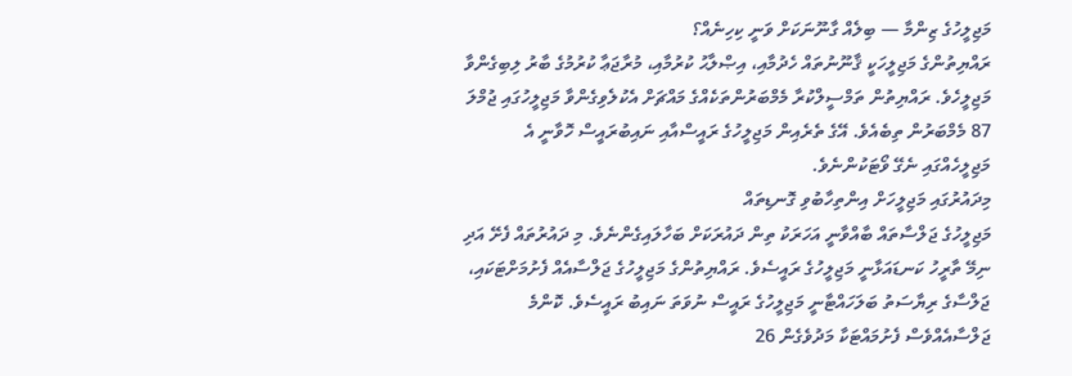މަޖިލީހުގެ ޒިންމާ — ބިލެއް ގާނޫނަކަށް ވަނީ ކިހިނެއް؟
ރައްޔިތުންގެ މަޖިލީހަކީ ޤާނޫނުތައް ހެދުމާއި، އިޞްލާޙު ކުރުމާއި، މުރާޖަޢާ ކުރުމުގެ ބާރު ލިބިގެންވާ މަޖިލީހެވެ. ރައްޔިތުން ތަމްސީލްކުރާ މެމްބަރުންތަކެއްގެ މައްޗަށް އެކުލެވިގެންވާ މަޖިލީހުގައި ޖުމްލަ 87 މެމްބަރުން ތިބެއެވެ. އޭގެ ތެރެއިން މަޖިލީހުގެ ރައީސްއާއި ނައިބުރައީސް ހޮވާނީ އެ މަޖިލީހެއްގައި ނެގޭ ވޯޓަކުންނެވެ.
މިދައުރުގައި މަޖިލީހަށް އިންތިހާބުވި ގޮނޑިތައް
މަޖިލީހުގެ ޖަލްސާތައް ބާއްވާނީ އަހަރަކު ތިން ދައުރަކަށް ބަހާލައިގެންނެވެ. މި ދައުރުތައް ފެށޭ އަދި ނިމޭ ތާރީހު ކަނޑައަޅާނީ މަޖިލީހުގެ ރައީސެވެ. ރައްޔިތުންގެ މަޖިލީހުގެ ޖަލްސާއެއް ފެށުމަށްޓަކައި، ޖަލްސާގެ ރިޔާސަތު ބަލަހައްޓާނީ މަޖިލީހުގެ ރައީސް ނުވަތަ ނައިބު ރައީސެވެ. ކޮންމެ ޖަލްސާއެއްވެސް ފެށުމައްޓަކާ މަދުވެގެން 26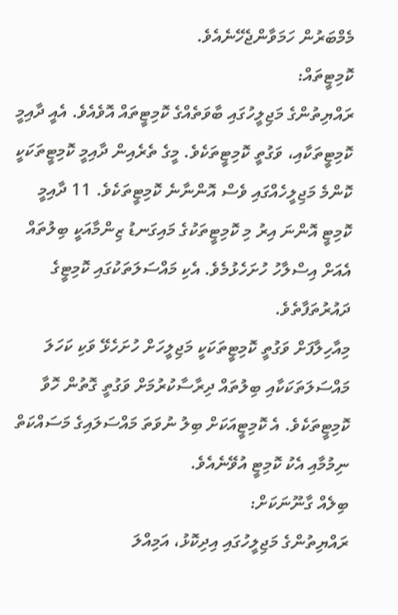މެމްބަރުން ހަމަވާންޖެހޭނެއެވެ.
ކޮމިޓީތައް:
ރައްޔިތުންގެ މަޖިލީހުގައި ބާވަތެއްގެ ކޮމިޓީތައް އޮވެއެވެ. އެއީ ދާއިމީ ކޮމިޓީތަކާއި، ވަގުތީ ކޮމިޓީތަކެވެ. މީގެ ތެރެއިން ދާއިމީ ކޮމިޓީތަކަކީ ކޮންމެ މަޖިލީހެއްގައި ވެސް އޮންނާނެ ކޮމިޓީތަކެވެ. 11 ދާއިމީ ކޮމިޓީ އޮންނަ އިރު މި ކޮމިޓީތަކުގެ މައިގަނޑު ޒިންމާއަކީ ބިލުތައް އެއަށް އިސްލާހު ހުށަހެޅުމެވެ. އެކި މައްސަލަތަކުގައި ކޮމިޓީގެ ދައުރުތަފާތެވެ.
މިއާހިލާފަށް ވަގުތީ ކޮމިޓީތަކަކީ މަޖިލީހަށް ހުށަހެޅޭ ވަކި ކަހަލަ މައްސަލަތަކަކާއި ބިލުތައް ދިރާސާކުރުމަށް ވަގުތީ ގޮތުން ހޮވާ ކޮމިޓީތަކެވެ. އެ ކޮމިޓީއަކަށް ބިލު ނުވަތަ މައްސަލައިގެ މަސައްކަތް ނިމުމާއި އެކު ކޮމިޓީ އުވޭނެއެވެ.
ބިލެއް ގާނޫނަކަށް:
ރައްޔިތުންގެ މަޖިލީހުގައި އިދިކޮޅު، އަމިއްލަ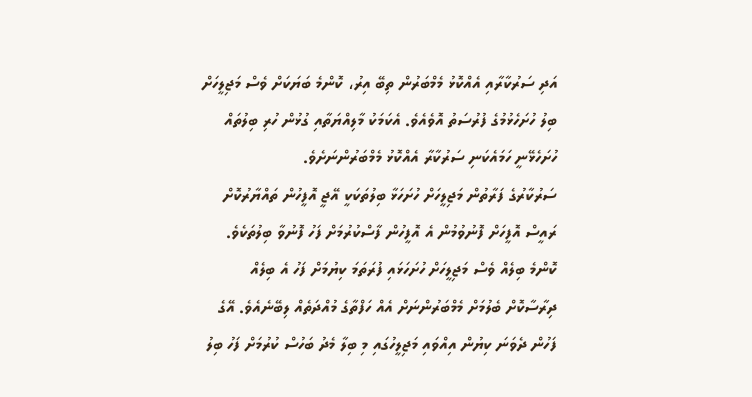އަދި ސަރުކާރާއި އެއްކޮޅު މެމްބަރުން ތިބޭ އިރު، ކޮންމެ ބަޔަކަށް ވެސް މަޖިލީހަށް ބިލު ހުށަހެޅުމުގެ ފުރުސަތު އޮވެއެވެ. އެކަމަކު މާލިއްޔަތާއި ގުޅުން ހުރި ބިލުތައް ހުށަހެޅޭނީ ހަމައެކަނި ސަރުކާރާ އެއްކޮޅު މެމްބަރުންނަށެވެ.
ސަރުކާރުގެ ފަރާތުން މަޖިލީހަށް ހުށަހަޅާ ބިލުތަކަކީ އޭޖީ އޮފީހުން ތައްޔާރުކޮށް ރައީސް އޮފީހަށް ފޮނުވުމުން އެ އޮފީހުން ފާސްކުރުމަށް ފަހު ފޮނުވާ ބިލުތަކެވެ.
ކޮންމެ ބިލެއް ވެސް މަޖިލީހަށް ހުށަހަޅައި ފުރަތަމަ ކިޔުމަށް ފަހު އެ ބިލެއް ދިރާސާކޮށް ބެލުމަށް މެމްބަރުންނަށް އެއް ހަފްތާގެ މުއްދަތެއް ލިބޭނެއެވެ. އޭގެ ފަހުން ދެވަނަ ކިޔުން އިއްވައި މަޖިލީހުގައި މި ބިލާ މެދު ބަހުސް ކުރުމަށް ފަހު ބިލު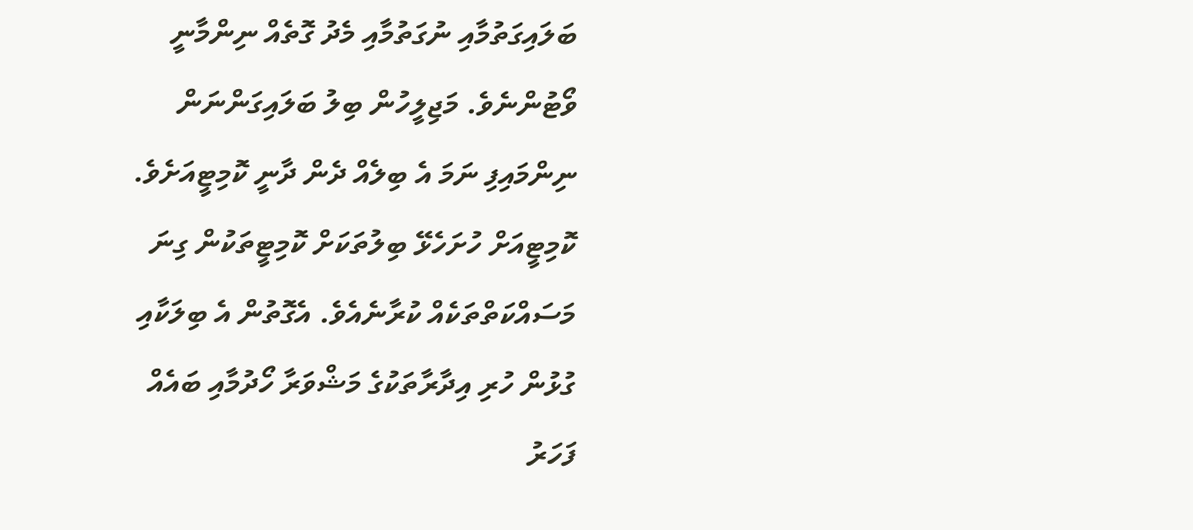ބަލައިގަތުމާއި ނުގަތުމާއި މެދު ގޮތެއް ނިންމާނީ ވޯޓުންނެވެ. މަޖިލީހުން ބިލު ބަލައިގަންނަން ނިންމައިފި ނަމަ އެ ބިލެއް ދެން ދާނީ ކޮމިޓީއަށެވެ.
ކޮމިޓީއަށް ހުށަހެޅޭ ބިލުތަކަށް ކޮމިޓީތަކުން ގިނަ މަސައްކަތްތަކެއް ކުރާނެއެވެ. އެގޮތުން އެ ބިލަކާއި ގުޅުން ހުރި އިދާރާތަކުގެ މަޝްވަރާ ހޯދުމާއި ބައެއް ފަހަރު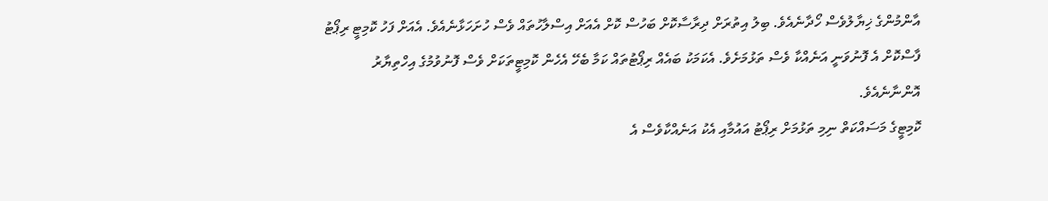އާންމުންގެ ޚިޔާލުވެސް ހޯދާނެއެވެ. ބިލު އިތުރަށް ދިރާސާކޮށް ބަހުސް ކޮށް އެއަށް އިސްލާހުތައް ވެސް ހުށަހަޅާނެއެވެ. އެއަށް ފަހު ކޮމިޓީ ރިޕޯޓު ފާސްކޮށް އެ ފޮނުވަނީ އަނެއްކާ ވެސް ތަޅުމަށެވެ. އެކަމަކު ބައެއް ރިޕޯޓުތައް ކަމާ ބެހޭ އެހެން ކޮމިޓީތަކަށް ވެސް ފޮނުވުމުގެ އިހްތިޔާރު އޮންނާނެއެވެ.
ކޮމިޓީގެ މަސައްކަތް ނިމި ތަޅުމަށް ރިޕޯޓު އައުމާއި އެކު އަނެއްކާވެސް އެ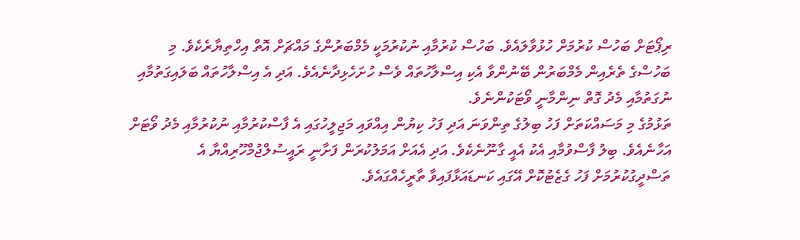ރިޕޯޓަށް ބަހުސް ކުރުމަށް ހުޅުވާލައެވެ. ބަހުސް ކުރުމާއި ނުކުރުމަކީ މެމްބަރުންގެ މައްޗަށް އޮތް އިހްތިޔާރެކެވެ. މި ބަހުސްގެ ތެރެއިން މެމްބަރުން ބޭނުންވާ އެކި އިސްލާހުތައް ވެސް ހުށަހެޅިދާނެއެވެ. އަދި އެ އިސްލާހުތައް ބަލައިގަތުމާއި ނުގަތުމާއި މެދު ގޮތް ނިންމާނީ ވޯޓަކުންނެވެ.
ތަޅުމުގެ މި މަސައްކަތަށް ފަހު ބިލުގެ ތިންވަނަ އަދި ފަހު ކިޔުން އިއްވައި މަޖިލީހުގައި އެ ފާސްކުރުމާއި ނުކުރުމާއި މެދު ވޯޓަށް އަހާނެއެވެ. ބިލު ފާސްވުމާއި އެކު އެއީ ގާނޫނެކެވެ. އަދި އެއަށް އަމަލުކުރަން ފަށާނީ ރައީސުލްޖުމްހޫރިއްޔާ އެ ތަސްދީގުކުރުމަށް ފަހު ގެޒެޓުކޮށް އޭގައި ކަނޑައަޅާފައިވާ ތާރީހެއްގައެވެ.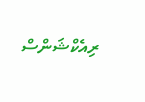ރިއެކްޝަންސް